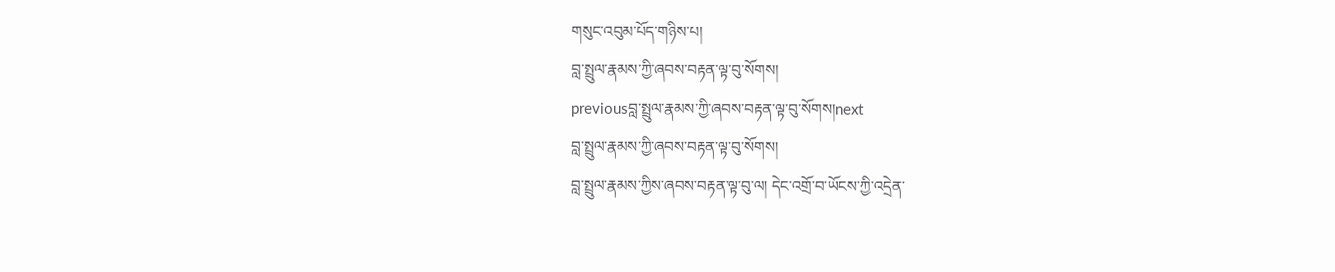གསུང་འབུམ་པོད་གཉིས་པ།
བླ་སྤྲུལ་རྣམས་ཀྱི་ཞབས་བརྟན་ལྟ་བུ་སོགས།
previousབླ་སྤྲུལ་རྣམས་ཀྱི་ཞབས་བརྟན་ལྟ་བུ་སོགས།next
བླ་སྤྲུལ་རྣམས་ཀྱི་ཞབས་བརྟན་ལྟ་བུ་སོགས།
བླ་སྤྲུལ་རྣམས་ཀྱིས་ཞབས་བརྟན་ལྟ་བུ་ལ། དེང་འགྲོ་བ་ཡོངས་ཀྱི་འདྲེན་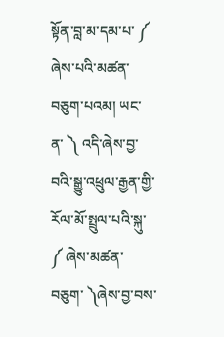སྟོན་བླ་མ་དམ་པ་ ༼ ཞེས་པའི་མཚན་བཅུག་པའམ། ཡང་ན་ ༽ འདི་ཞེས་བྱ་བའི་སྒྱུ་འཕྲུལ་རྒྱན་གྱི་རོལ་མོ་སྤྲུལ་པའི་སྐུ་ ༼ ཞེས་མཚན་བཅུག་ ༽ཞེས་བྱ་བས་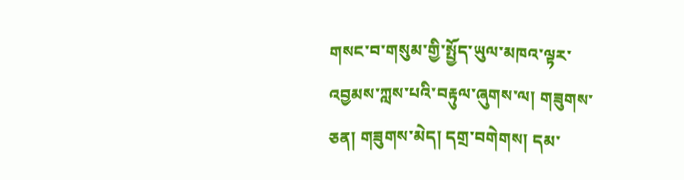གསང་བ་གསུམ་གྱི་སྤྱོད་ཡུལ་མཁའ་ལྟར་འབྱམས་ཀླས་པའི་བརྟུལ་ཞུགས་ལ། གཟུགས་ཅན། གཟུགས་མེད། དགྲ་བགེགས། དམ་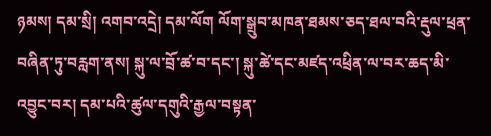ཉམས། དམ་སྲི། འགབ་འདྲེ། དམ་ལོག ལོག་སྒྲུབ་མཁན་ཐམས་ཅད་ཐལ་བའི་རྡུལ་ཕྲན་བཞིན་ཏུ་བརླག་ནས། སྐུ་ལ་བྲོ་ཚ་བ་དང་། སྐུ་ཚེ་དང་མཛད་འཕྲིན་ལ་བར་ཆད་མི་འབྱུང་བར། དམ་པའི་ཚུལ་དགུའི་རྒྱལ་བསྟན་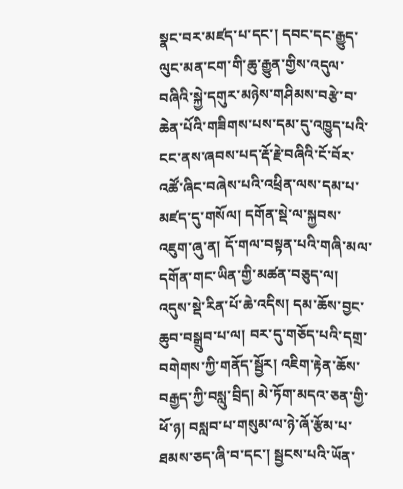སྣང་བར་མཛད་པ་དང་། དབང་དང་རྒྱུད་ལུང་མན་ངག་གི་ཆུ་རྒྱུན་གྱིས་འདུལ་བཞིའི་སྐྱེ་དགུར་མཉེས་གཤིམས་བརྩེ་བ་ཆེན་པོའི་གཟིགས་པས་དམ་དུ་འཁྱུད་པའི་ངང་ནས་ཞབས་པད་རྡོ་རྗེ་བཞིའི་ངོ་བོར་འཚོ་ཞིང་བཞེས་པའི་འཕྲིན་ལས་དམ་པ་མཛད་དུ་གསོལ། དགོན་སྡེ་ལ་སྐྱབས་འཇུག་ཞུ་ན། དོ་གལ་བསྟན་པའི་གཞི་མལ་དགོན་གང་ཡིན་གྱི་མཚན་བཅུད་ལ། འདུས་སྡེ་རིན་པོ་ཆེ་འདིས། དམ་ཆོས་བྱང་ཆུབ་བསྒྲུབ་པ་ལ། བར་དུ་གཅོད་པའི་དགྲ་བགེགས་ཀྱི་གནོད་སྦྱོར། འཇིག་རྟེན་ཆོས་བརྒྱད་ཀྱི་བསླུ་བྲིད། མེ་ཏོག་མདའ་ཅན་གྱི་ཕོ་ཉ། བསླབ་པ་གསུམ་ལ་ཉེ་ཞོ་རྩོམ་པ་ཐམས་ཅད་ཞི་བ་དང་། སྦྱངས་པའི་ཡོན་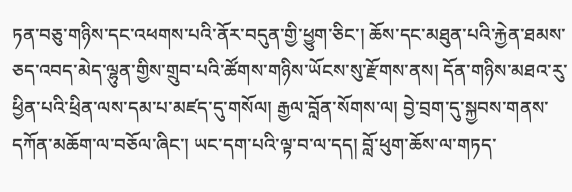ཏན་བཅུ་གཉིས་དང་འཕགས་པའི་ནོར་བདུན་གྱི་ཕྱུག་ཅིང་། ཆོས་དང་མཐུན་པའི་རྐྱེན་ཐམས་ཅད་འབད་མེད་ལྷུན་གྱིས་གྲུབ་པའི་ཚོགས་གཉིས་ཡོངས་སུ་རྫོགས་ནས། དོན་གཉིས་མཐའ་རུ་ཕྱིན་པའི་ཕྲིན་ལས་དམ་པ་མཛད་དུ་གསོལ། རྒྱལ་བློན་སོགས་ལ། བྱེ་བྲག་དུ་སྐྱབས་གནས་དཀོན་མཆོག་ལ་བཅོལ་ཞིང་། ཡང་དག་པའི་ལྟ་བ་ལ་དད། བློ་ཕུག་ཆོས་ལ་གཏད་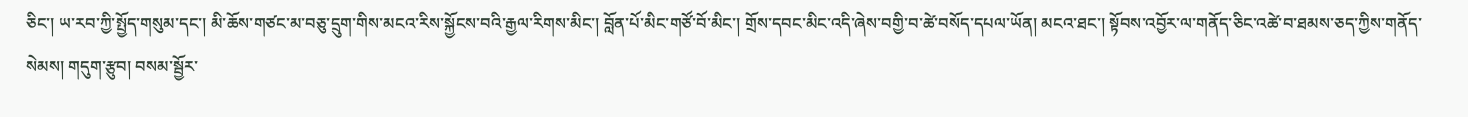ཅིང་། ཡ་རབ་ཀྱི་སྤྱོད་གསུམ་དང་། མི་ཆོས་གཙང་མ་བཅུ་དྲུག་གིས་མངའ་རིས་སྐྱོངས་བའི་རྒྱལ་རིགས་མིང་། བློན་པོ་མིང་གཙོ་བོ་མིང་། གྲོས་དབང་མིང་འདི་ཞེས་བགྱི་བ་ཚེ་བསོད་དཔལ་ཡོན། མངའ་ཐང་། སྟོབས་འབྱོར་ལ་གནོད་ཅིང་འཚེ་བ་ཐམས་ཅད་ཀྱིས་གནོད་སེམས། གདུག་རྩུབ། བསམ་སྦྱོར་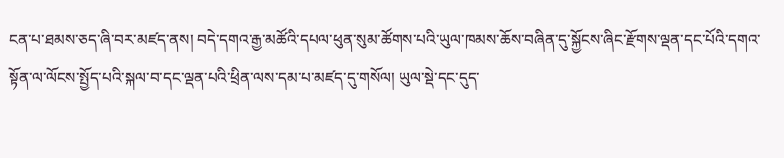ངན་པ་ཐམས་ཅད་ཞི་བར་མཛད་ནས། བདེ་དགའ་རྒྱ་མཚོའི་དཔལ་ཕུན་སུམ་ཚོགས་པའི་ཡུལ་ཁམས་ཆོས་བཞིན་དུ་སྐྱོངས་ཞིང་རྫོགས་ལྡན་དང་པོའི་དགའ་སྟོན་ལ་ལོངས་སྤྱོད་པའི་སྐལ་བ་དང་ལྡན་པའི་ཕྲིན་ལས་དམ་པ་མཛད་དུ་གསོལ། ཡུལ་སྡེ་དང་དུད་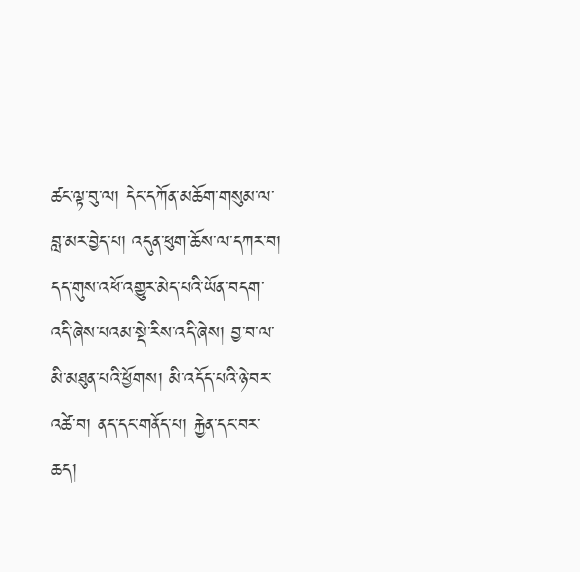ཚང་ལྟ་བུ་ལ། དེང་དཀོན་མཆོག་གསུམ་ལ་བླ་མར་བྱེད་པ། འདུན་ཕུག་ཆོས་ལ་དཀར་བ། དད་གུས་འཕོ་འགྱུར་མེད་པའི་ཡོན་བདག་འདི་ཞེས་པའམ་སྡེ་རིས་འདི་ཞེས། བྱ་བ་ལ་མི་མཐུན་པའི་ཕྱོགས། མི་འདོད་པའི་ཉེ་བར་འཚེ་བ། ནད་དང་གནོད་པ། རྐྱེན་དང་བར་ཆད།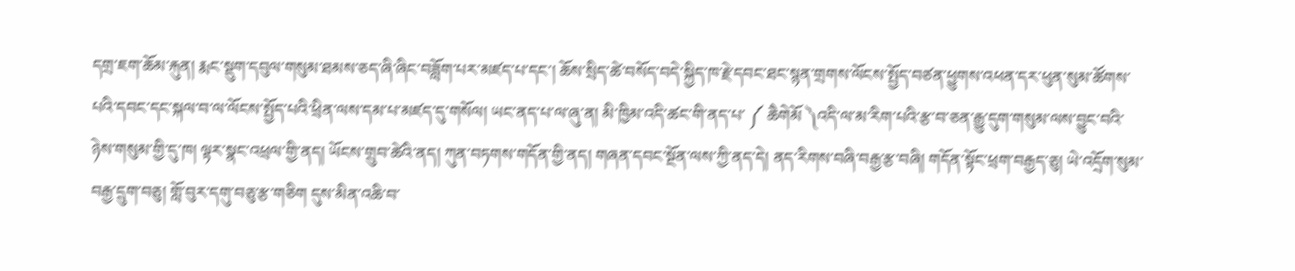དགྲ་ཇག་ཆོམ་རྐུན། རྨང་སྡུག་དབུལ་གསུམ་ཐམས་ཅད་ཞི་ཞིང་བཟློག་པར་མཛད་པ་དང་། ཆོས་སྲིད་ཚེ་བསོད་བདེ་སྐྱིད་ཁ་རྗེ་དབང་ཐང་སྙན་གྲགས་ལོངས་སྤྱོད་བཙན་ཕྱུགས་འཕན་དར་ཕུན་སུམ་ཚོགས་པའི་དབང་དང་སྐལ་བ་ལ་ལོངས་སྤྱོད་པའི་ཕྲིན་ལས་དམ་པ་མཛད་དུ་གསོལ། ཡང་ནད་པ་ལ་ཞུ་ན། མི་ཁྱིམ་འདི་ཚང་གི་ནད་པ་ ༼ ཆཻགེམོ ༽འདི་ལ་མ་རིག་པའི་རྩ་བ་ཅན་རྒྱུ་དུག་གསུམ་ལས་བྱུང་བའི་ཉེས་གསུམ་གྱི་དུ་ཁ། ལྟར་སྣང་འཕྲལ་གྱི་ནད། ཡོངས་གྲུབ་ཚེའི་ནད། ཀུན་བཏགས་གདོན་གྱི་ནད། གཞན་དབང་སྔོན་ལས་ཀྱི་ནད་དེ། ནད་རིགས་བཞི་བརྒྱ་རྩ་བཞི། གདོན་སྟོང་ཕྲག་བརྒྱད་ཅུ། ཡེ་འདྲོག་སུམ་བརྒྱ་དྲུག་བཅུ། གློ་བུར་དགུ་བཅུ་རྩ་གཅིག དུས་མིན་འཆི་བ་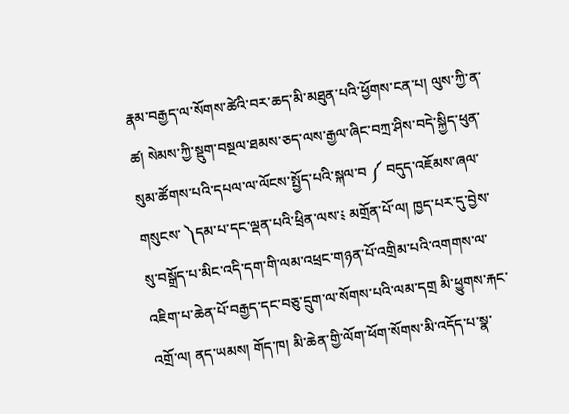རྣམ་བརྒྱད་ལ་སོགས་ཚེའི་བར་ཆད་མི་མཐུན་པའི་ཕྱོགས་ངན་པ། ལུས་ཀྱི་ན་ཚ། སེམས་ཀྱི་སྡུག་བསྔལ་ཐམས་ཅད་ལས་རྒྱལ་ཞིང་བཀྲ་ཤིས་བདེ་སྐྱིད་ཕུན་སུམ་ཚོགས་པའི་དཔལ་ལ་ལོངས་སྤྱོད་པའི་སྐལ་བ ༼ བདུད་འཇོམས་ཞལ་གསུངས་ ༽དམ་པ་དང་ལྡན་པའི་ཕྲིན་ལས་༴ མགྲོན་པོ་ལ། ཁྱད་པར་དུ་བྱེས་སུ་བསྒྲོད་པ་མིང་འདི་དག་གི་ལམ་འཕྲང་གཉན་པོ་འགྲིམ་པའི་འགགས་ལ་འཇིག་པ་ཆེན་པོ་བརྒྱད་དང་བཅུ་དྲུག་ལ་སོགས་པའི་ལམ་དགྲ མི་ཕྱུགས་རྐང་འགྲོ་ལ། ནད་ཡམས། གོད་ཁ། མི་ཆེན་གྱི་ལོག་ཕོག་སོགས་མི་འདོད་པ་སྣ་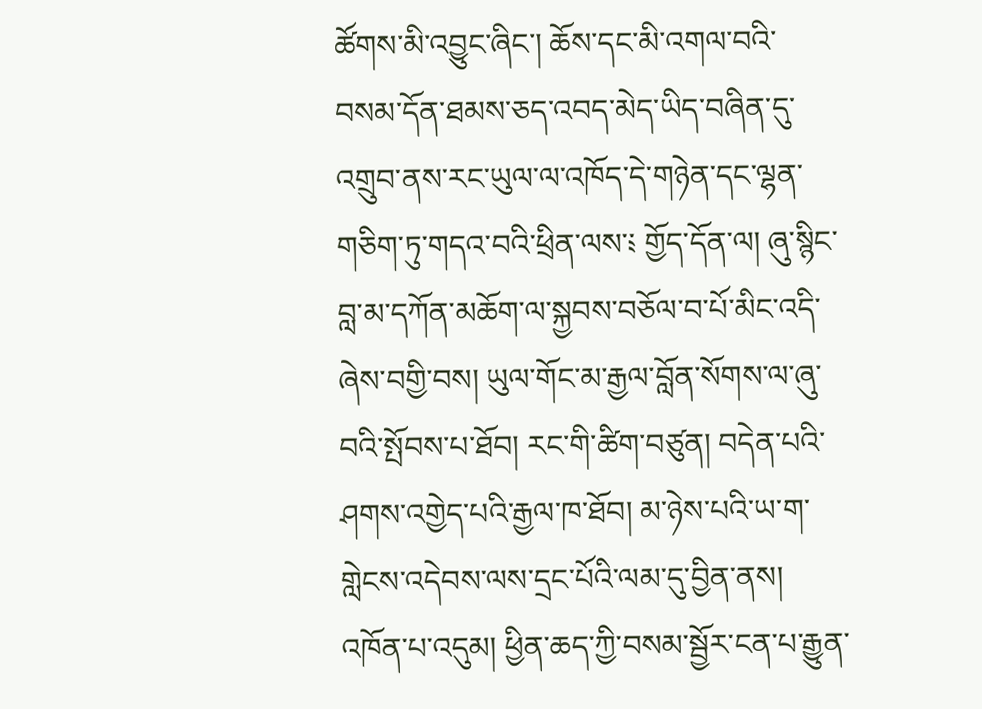ཚོགས་མི་འབྱུང་ཞིང་། ཆོས་དང་མི་འགལ་བའི་བསམ་དོན་ཐམས་ཅད་འབད་མེད་ཡིད་བཞིན་དུ་འགྲུབ་ནས་རང་ཡུལ་ལ་འཁོད་དེ་གཉེན་དང་ལྷན་གཅིག་ཏུ་གདའ་བའི་ཕྲིན་ལས་༴ གྱོད་དོན་ལ། ཞུ་སྙིང་བླ་མ་དཀོན་མཆོག་ལ་སྐྱབས་བཅོལ་བ་པོ་མིང་འདི་ཞེས་བགྱི་བས། ཡུལ་གོང་མ་རྒྱལ་བློན་སོགས་ལ་ཞུ་བའི་སྤོབས་པ་ཐོབ། རང་གི་ཚིག་བཙུན། བདེན་པའི་ཤགས་འགྱེད་པའི་རྒྱལ་ཁ་ཐོབ། མ་ཉེས་པའི་ཡ་ག་གླེངས་འདེབས་ལས་དྲང་པོའི་ལམ་དུ་བྱིན་ནས། འཁོན་པ་འདུམ། ཕྱིན་ཆད་ཀྱི་བསམ་སྦྱོར་ངན་པ་རྒྱུན་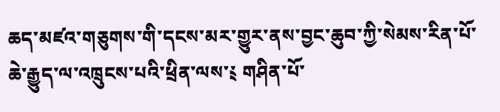ཆད་མཛའ་གཅུགས་གི་དངས་མར་གྱུར་ནས་བྱང་ཆུབ་ཀྱི་སེམས་རིན་པོ་ཆེ་རྒྱུད་ལ་འཁྲུངས་པའི་ཕྲིན་ལས་༴ གཤིན་པོ་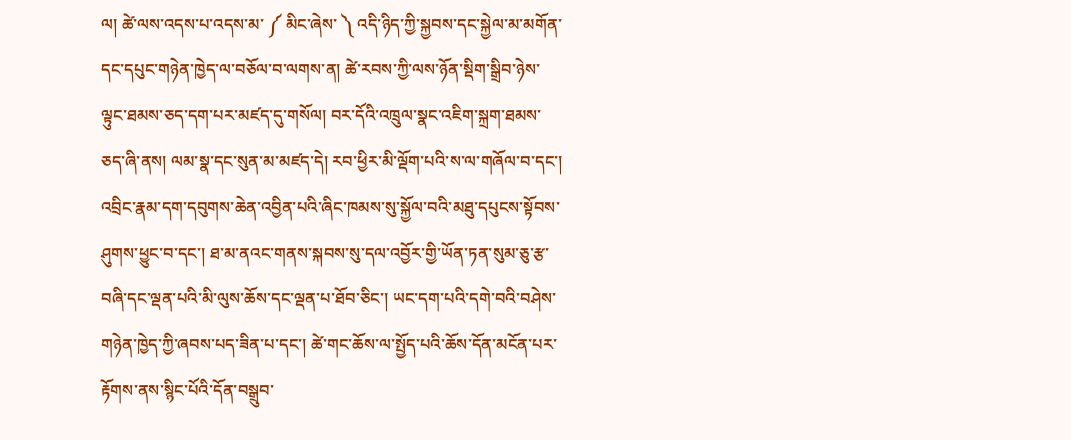ལ། ཚེ་ལས་འདས་པ་འདས་མ་ ༼ མིང་ཞེས་ ༽ འདི་ཉིད་ཀྱི་སྐྱབས་དང་སྐྱེལ་མ་མགོན་དང་དཔུང་གཉེན་ཁྱེད་ལ་བཅོལ་བ་ལགས་ན། ཚེ་རབས་ཀྱི་ལས་ཉོན་སྡིག་སྒྲིབ་ཉེས་ལྟུང་ཐམས་ཅད་དག་པར་མཛད་དུ་གསོལ། བར་དོའི་འཁྲུལ་སྣང་འཇིག་སྐྲག་ཐམས་ཅད་ཞི་ནས། ལམ་སྣ་དང་སུན་མ་མཛད་དེ། རབ་ཕྱིར་མི་ལྡོག་པའི་ས་ལ་གཞོལ་བ་དང་། འབྲིང་རྣམ་དག་དབུགས་ཆེན་འབྱིན་པའི་ཞིང་ཁམས་སུ་སྐྱོལ་བའི་མཐུ་དཔུངས་སྟོབས་ཤུགས་ཕྱུང་བ་དང་། ཐ་མ་ནའང་གནས་སྐབས་སུ་དལ་འབྱོར་གྱི་ཡོན་ཏན་སུམ་ཅུ་རྩ་བཞི་དང་ལྡན་པའི་མི་ལུས་ཆོས་དང་ལྡན་པ་ཐོབ་ཅིང་། ཡང་དག་པའི་དགེ་བའི་བཤེས་གཉེན་ཁྱེད་ཀྱི་ཞབས་པད་ཟིན་པ་དང་། ཚེ་གང་ཆོས་ལ་སྤྱོད་པའི་ཆོས་དོན་མངོན་པར་རྟོགས་ནས་སྙིང་པོའི་དོན་བསྒྲུབ་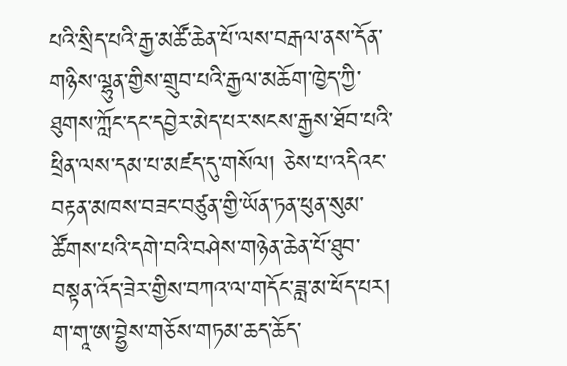པའི་སྲིད་པའི་རྒྱ་མཚོ་ཆེན་པོ་ལས་བརྒལ་ནས་དོན་གཉིས་ལྷུན་གྱིས་གྲུབ་པའི་རྒྱལ་མཆོག་ཁྱེད་ཀྱི་ཐུགས་ཀློང་དང་དབྱེར་མེད་པར་སངས་རྒྱས་ཐོབ་པའི་ཕྲིན་ལས་དམ་པ་མཛད་དུ་གསོལ། ཅེས་པ་འདིའང་བརྟན་མཁས་བཟང་བཙུན་གྱི་ཡོན་ཏན་ཕུན་སུམ་ཚོགས་པའི་དགེ་བའི་བཤེས་གཉེན་ཆེན་པོ་ཐུབ་བསྟན་འོད་ཟེར་གྱིས་བཀའ་ལ་གདོང་ཟླ་མ་ཕོད་པར། ག་གཱ་ཨ་བྷྱེས་གཅོས་གཏམ་ཆད་ཆོད་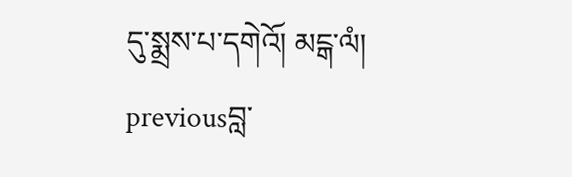དུ་སྨྲས་པ་དགེའོ། མངྒ་ལཾ།
previousབླ་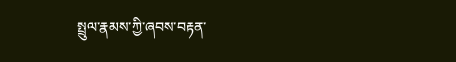སྤྲུལ་རྣམས་ཀྱི་ཞབས་བརྟན་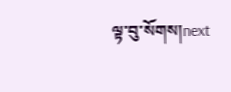ལྟ་བུ་སོགས།next